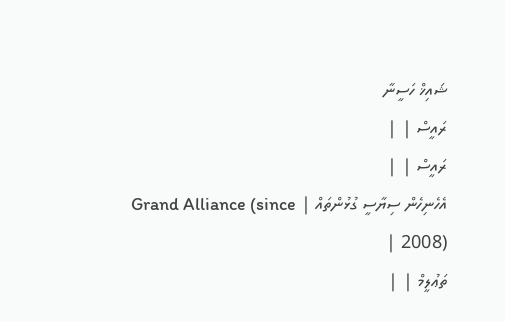ޝައިޚް ހަސީނާ
ރައީސް | |
ރައީސް | |
އެހެނިހެން ސިޔާސީ ގުޅުންތައް | Grand Alliance (since 2008) |
ތަޢުލީމް | |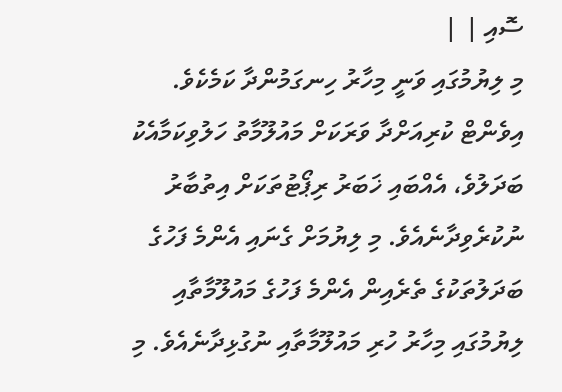ސޮއި | |
މި ލިޔުމުގައި ވަނީ މިހާރު ހިނގަމުންދާ ކަމެކެވެ. އިވެންޓް ކުރިއަށްދާ ވަރަކަށް މައުލޫމާތު ހަލުވިކަމާއެކު ބަދަލުވެ، އެއްބައި ޚަބަރު ރިޕޯޓުތަކަށް އިތުބާރު ނުކުރެވިދާނެއެވެ. މި ލިޔުމަށް ގެނައި އެންމެ ފަހުގެ ބަދަލުތަކުގެ ތެރެއިން އެންމެ ފަހުގެ މައުލޫމާތާއި ލިޔުމުގައި މިހާރު ހުރި މައުލޫމާތާއި ނުގުޅިދާނެއެވެ. މި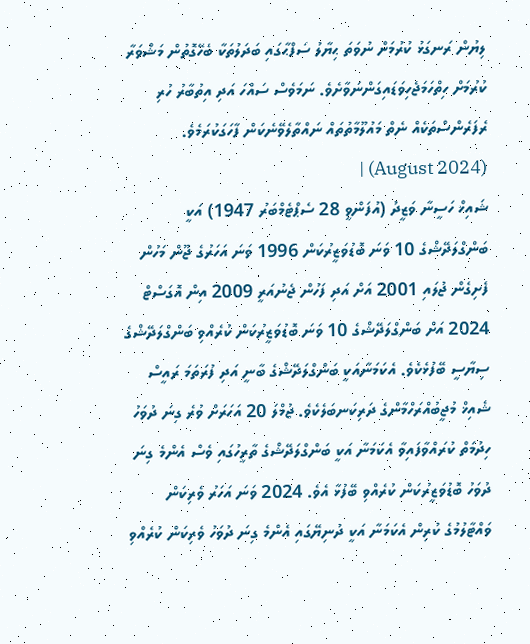ލިޔުން ރަނގަޅު ކުރުމަށް ނުވަތަ ޙިޔާލު ސަފްޙާގައި ބަދަލުތަކާ ބެހޭގޮތުން މަޝްވަރާ ކުރުމަށް ހިތްހަމަޖެހިވަޑައިގަންނަވާށެވެ. ނަމަވެސް ސައްހަ އަދި އިތުބާރު ހުރި ރެފަރެންސްތަކެއް ނެތް މައުލޫމާތުތައް ނައްތާލެވޭނެކަން ފާހަގަކުރަމެވެ. (August 2024) |
ޝައިޚް ހަސީނާ ވަޒީދު (އުފަންވީ 28 ސެޕްޓެމްބަރު 1947) އަކީ ބަންގްލަދޭޝްގެ 10 ވަނަ ބޮޑުވަޒީރުކަން 1996 ވަނަ އަހަރުގެ ޖޫން މަހުން ފެށިގެން ޖުލައި 2001 އަށް އަދި ފަހުން ޖެނުއަރީ 2009 އިން އޮގަސްޓް 2024 އަށް ބަންގްލަދޭޝްގެ 10 ވަނަ ބޮޑުވަޒީރުކަން ކުރެއްވި ބަންގްލަދޭޝްގެ ސިޔާސީ ބޭފުޅެކެވެ. އެކަމަނާއަކީ ބަންގްލަދޭޝްގެ ބާނީ އަދި ފުރަތަމަ ރައީސް ޝެއިޚް މުޖީބުއްރަހްމާންގެ ދަރިކަނބަލެކެވެ. ޖުމްލަ 20 އަހަރަށް ވުރެ ގިނަ ދުވަހު ހިދުމަތް ކުރައްވާފައިވާ އެކަމަނާ އަކީ ބަންގްލަދޭޝްގެ ތާރީހުގައި ވެސް އެންމެ ގިނަ ދުވަހު ބޮޑުވަޒީރުކަން ކުރެއްވި ބޭފުޅާ އެވެ. 2024 ވަނަ އަހަރު ވެރިކަން ވައްޓާލުމުގެ ކުރިން އެކަމަނާ އަކީ ދުނިޔޭގައި އެންމެ ގިނަ ދުވަހު ވެރިކަން ކުރެއްވި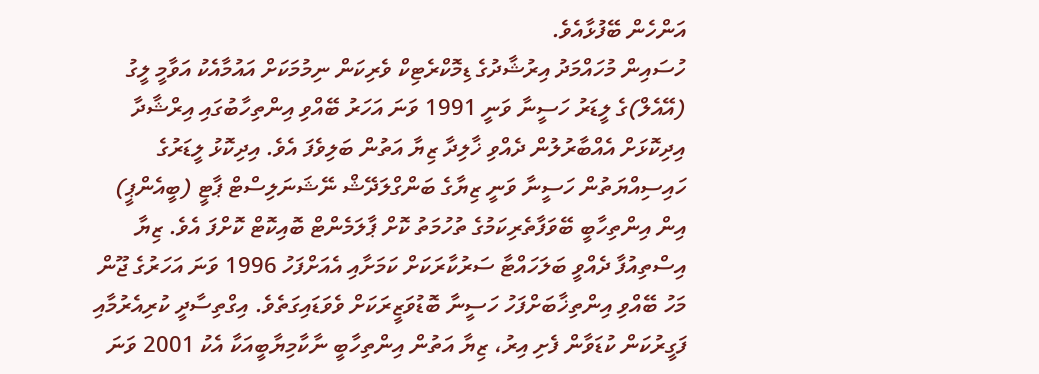އަންހެން ބޭފުޅާއެވެ.
ހުސައިން މުހައްމަދު އިރުޝާދުގެ ޑިމޮކްރެޓިކް ވެރިކަން ނިމުމަކަށް އައުމާއެކު އަވާމީ ލީގު (އޭއެލް)ގެ ލީޑަރު ހަސީނާ ވަނީ 1991 ވަނަ އަހަރު ބޭއްވި އިންތިހާބުގައި އިރްޝާދާ އިދިކޮޅަށް އެއްބާރުލުން ދެއްވި ޚާލިދާ ޒިޔާ އަތުން ބަލިވެފަ އެވެ. އިދިކޮޅު ލީޑަރުގެ ހައިސިއްޔަތުން ހަސީނާ ވަނީ ޒިޔާގެ ބަންގްލަދޭޝް ނޭޝަނަލިސްޓް ޕާޓީ (ބީއެންޕީ) އިން އިންތިހާބީ ބޭވަފާތެރިކަމުގެ ތުހުމަތު ކޮށް ޕާލަމެންޓް ބޮއިކޮޓް ކޮށްފަ އެވެ. ޒިޔާ އިސްތިއުފާ ދެއްވީ ބަލަހައްޓާ ސަރުކާރަކަށް ކަމަށާއި އެއަށްފަހު 1996 ވަނަ އަހަރުގެ ޖޫން މަހު ބޭއްވި އިންތިޚާބަށްފަހު ހަސީނާ ބޮޑުވަޒީރަކަށް ވެވަޑައިގަތެވެ. އިގްތިސާދީ ކުރިއެރުމާއި ފަގީރުކަން ކުޑަވާން ފެށި އިރު، ޒިޔާ އަތުން އިންތިހާބީ ނާކާމިޔާބީއަކާ އެކު 2001 ވަނަ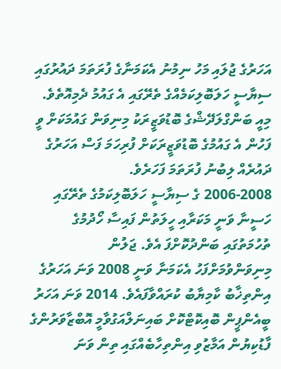އަހަރުގެ ޖުލައި މަހު ނިމުނު އެކަމަނާގެ ފުރަތަމަ ދައުރުގައި ސިޔާސީ ހަލަބޮލިކަމެއްގެ ތެރޭގައި އެ ގައުމު ދެމިއޮތެވެ. މިއީ ބަންގްލަދޭޝްގެ ބޮޑުވަޒީރަކު މިނިވަން ގައުމަކަށް ވީ ފަހުން އެ ގައުމުގެ ބޮޑުވަޒީރަކަށް ފުރިހަމަ ފަސް އަހަރުގެ ދައުރެއް ލިބުނު ފުރަތަމަ ފަހަރެވެ.
2006-2008 ގެ ސިޔާސީ ހަލަބޮލިކަމުގެ ތެރޭގައި ހަސީނާ ވަނީ މަކަރާއި ހީލަތުން ފައިސާ ހޯދުމުގެ ތުހުމަތުގައި ބަންދުކޮށްފަ އެވެ. ޖަލުން މިނިވަންވުމަށްފަހު އެކަމަނާ ވަނީ 2008 ވަނަ އަހަރުގެ އިންތިޚާބު ކާމިޔާބު ކުރައްވާފައެވެ. 2014 ވަނަ އަހަރު ބީއެންޕީން ބޮއިކޮޓްކޮށް ބައިނަލްއަގުވާމީ އޮބްޒާވަރުންގެ ފާޑުކިޔުން އަމާޒުވި އިންތިހާބެއްގައި ތިން ވަނަ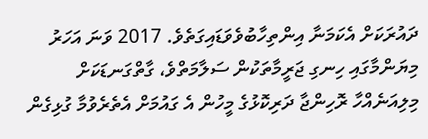ދައުރަކަށް އެކަމަނާ އިންތިހާބުވެވަޑައިގަތެވެ. 2017 ވަނަ އަހަރު މިޔަންމާގައި ހިނގި ޖަރީމާތަކުން ސަލާމަތްވެ، ގާތްގަނޑަކަށް މިލިއަނެއްހާ ރޮހިންޖާ ދަރިކޮޅުގެ މީހުން އެ ގައުމަށް އެތެރެވުމާ ގުޅިގެން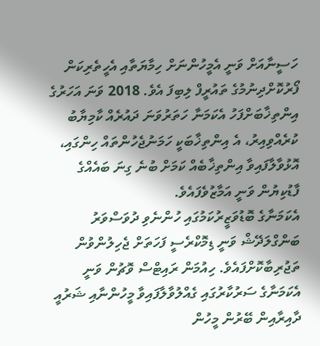ހަސީނާއަށް ވަނީ އެމީހުންނަށް ހިމާޔަތާއި އެހީތެރިކަން ފޯރުކޮށްދިނުމުގެ ތައުރީފް ލިބިފަ އެވެ. 2018 ވަނަ އަހަރުގެ އިންތިޚާބަށްފަހު އެކަމަނާ ހަތަރުވަނަ ދައުރެއް ކާމިޔާބު ކުރެއްވިއިރު، އެ އިންތިޚާބަކީ ހަމަނުޖެހުންތައް ހިންގައި، އޮޅުވާލާފައިވާ އިންތިޚާބެއް ކަމަށް ބުނެ ގިނަ ބައެއްގެ ފާޑުކިޔުން ވަނީ އަމާޒުވެފައެވެ.
އެކަމަނާގެ ބޮޑުވަޒީރުކަމުގައި ހުންނެވި ދުވަސްވަރު ބަންގްލަދޭޝް ވަނީ ޑިމޮކްރެސީ ފަހަތަށް ޖެހިލުންވުން ތަޖުރިބާކޮށްފައެވެ. ހިއުމަން ރައިޓްސް ވޮޗުން ވަނީ އެކަމަނާގެ ސަރުކާރުގައި ގެއްލުވާލާފައިވާ މީހުންނާއި ޝަރުއީ ދާއިރާއިން ބޭރުން މީހުން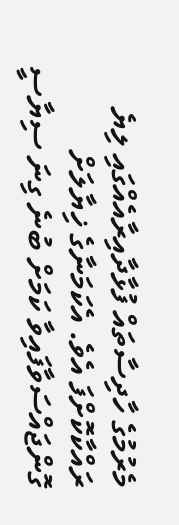މެރުމުގެ ހާދިސާތައް ފުޅާދާއިރާއެއްގައި ލިޔެ ރައްކާކޮށްފަ އެވެ. އެކަމަނާގެ ޚިޔާލަށް ގޮންޖައްސަވާފައިވާ ކަމަށް ބުނެ ގިނަ ސިޔާސީ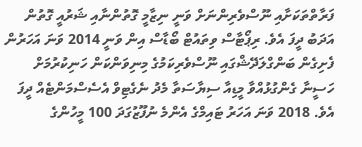ފަރާތްތަކަށާއި ނޫސްވެރިންނަށް ވަނީ ނިޒާމީ ގޮތުންނާއި ޝަރުއީ ގޮތުން އަދަބު ދީފަ އެވެ. ރިޕޯޓާސް ވިތައުޓް ބޯޑާސް އިން ވަނީ 2014 ވަނަ އަހަރުން ފެށިގެން ބަންގްލަދޭޝްގައި ނޫސްވެރިކަމުގެ މިނިވަންކަން ހަނިކުރުމަށް ހަސީނާ ގެންގުޅުއްވާ މީޑިއާ ސިޔާސަތާ މެދު ނެގެޓިވް އެސެސްމަންޓެއް ދީފަ އެވެ. 2018 ވަނަ އަހަރު ޓައިމްގެ އެންމެ ނުފޫޒުގަދަ 100 މީހުންގެ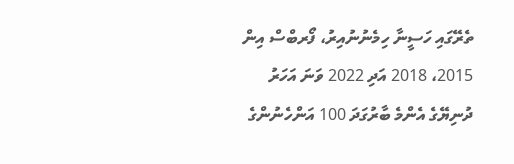ތެރޭގައި ހަސީނާ ހިމެނުނުއިރު، ފޯރބްސް އިން 2015، 2018 އަދި 2022 ވަނަ އަހަރު ދުނިޔޭގެ އެންމެ ބާރުގަދަ 100 އަންހެނުންގެ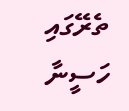ތެރޭގައި ހަސީނާ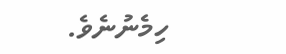ހިމެނުނެވެ.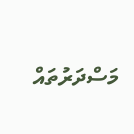މަސްދަރުތައް